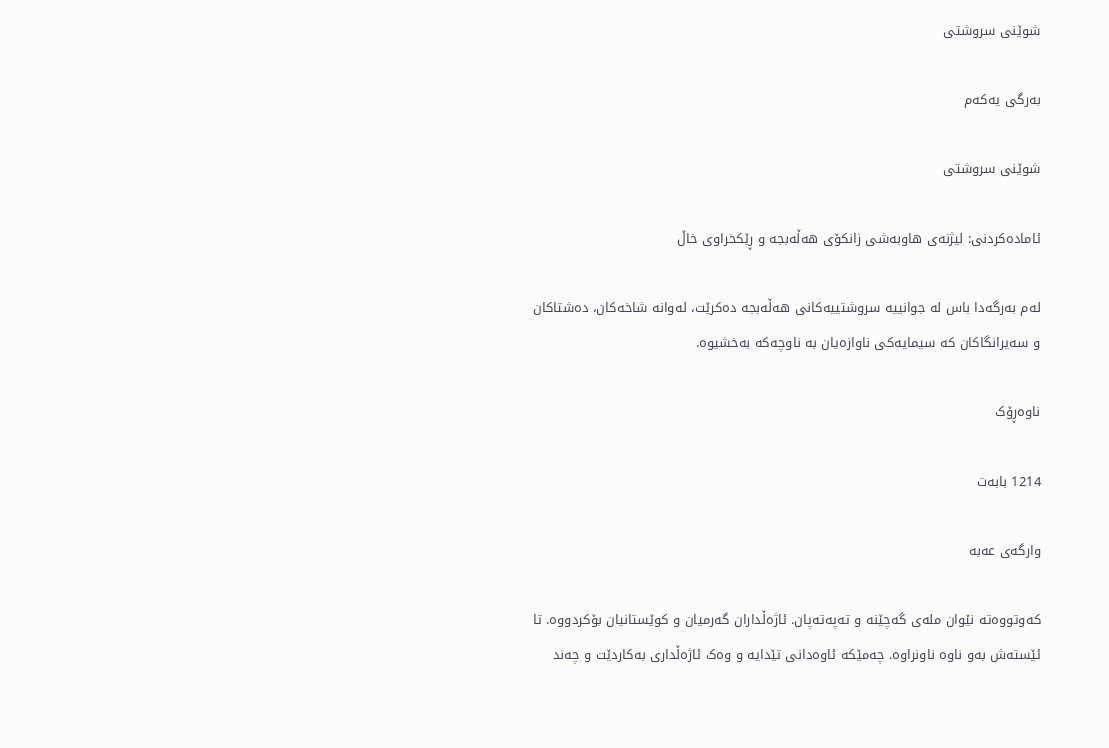شوێنی سروشتی

بەرگی یەکەم

شوێنی سروشتی

ئامادەکردنی: لیژنه‌ی هاوبه‌شی زانكۆی هه‌ڵه‌بجه‌ و ڕێكخراوی خاڵ

لەم بەرگەدا باس لە جوانییە سروشتییەکانی هەڵەبجە دەکرێت، لەوانە شاخەکان، دەشتاکان و سەیرانگاکان کە سیمایەکی ناوازەیان بە ناوچەکە بەخشیوە.

ناوەڕۆک

1214 بابەت

وارگەی عەبە

کەوتووەتە نێوان ملەی گەچێنە و تەپەتەپان. ئاژەڵداران گەرمیان و کوێستانیان بۆکردووە. تا ئێستەش بەو ناوە ناونراوە. چەمێکە ئاوەدانی تێدایە و وەک ئاژەڵداری بەکاردێت و چەند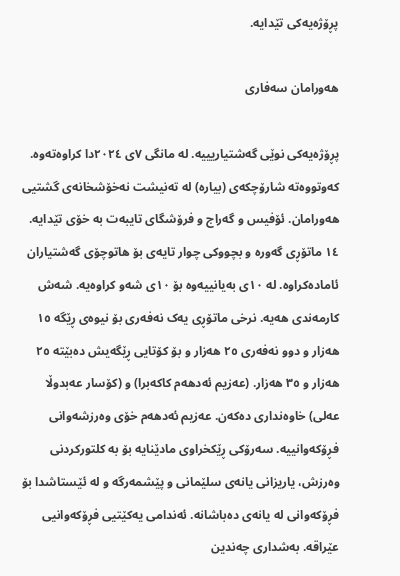پڕۆژەیەکی تێدایە.

هەورامان سەفاری

پڕۆژەیەکی نوێی گەشتیاریییە. لە مانگی ٧ی ٢٠٢٤دا کراوەتەوە. کەوتووەتە شارۆچکەی (بیارە) لە تەنیشت نەخۆشخانەی گشتیی هەورامان. ئۆفیس و گەراج و فرۆشگای تایبەت بە خۆی تێدایە. ١٤ ماتۆڕی گەورە و بچووکی چوار تایەی بۆ هاتوچۆی گەشتیاران ئامادەکراوە. لە ١٠ی بەیانییەوە بۆ ١٠ی شەو کراوەیە. شەش کارمەندی هەیە. نرخی ماتۆڕی یەک نەفەری بۆ نیوەی ڕێگە ١٥ هەزار و دوو نەفەری ٢٥ هەزار و بۆ کۆتایی ڕێگەیش دەبێتە ٢٥ هەزار و ٣٥ هەزار. (عەزیم ئەدهەم کاکەبرا) و (کۆسار عەبدوڵا عەلی) خاوەنداری دەکەن. عەزیم ئەدهەم خۆی وەرزشەوانی فڕۆکەوانییە. سەرۆکی ڕێکخراوی مادێنایە بۆ بە کلتورکردنی وەرزش، یاریزانی یانەی سلێمانی و پێشمەرگە و لە ئێستاشدا بۆ فڕۆکەوانی لە یانەی دەباشانە. ئەندامی یەکێتیی فڕۆکەوانیی عێراقە. بەشداری چەندین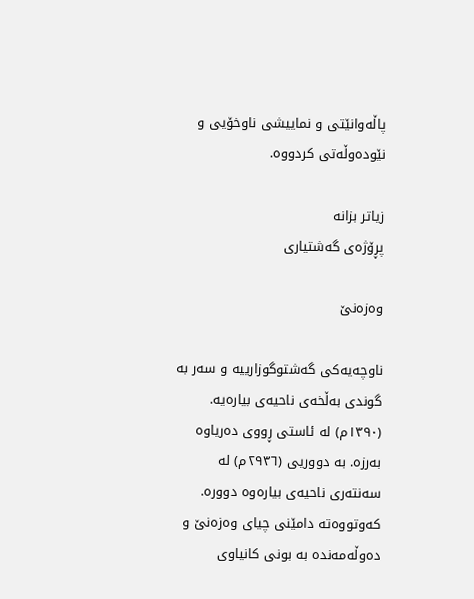پاڵەوانێتی و نماییشی ناوخۆیی و نێودەوڵەتی کردووە.

زیاتر بزانە
پڕۆژەی گەشتیاری

وەزەنێ

ناوچەیەکی گەشتوگوزارییە و سەر بە گوندی بەڵخەی ناحیەی بیارەیە. (١٣٩٠م) لە ئاستی ڕووی دەریاوە بەرزە. بە دووریی (٢٩٣٦م) لە سەنتەری ناحیەی بیارەوە دوورە. کەوتووەتە دامێنی چیای وەزەنێ و دەوڵەمەندە بە بونی کانیاوی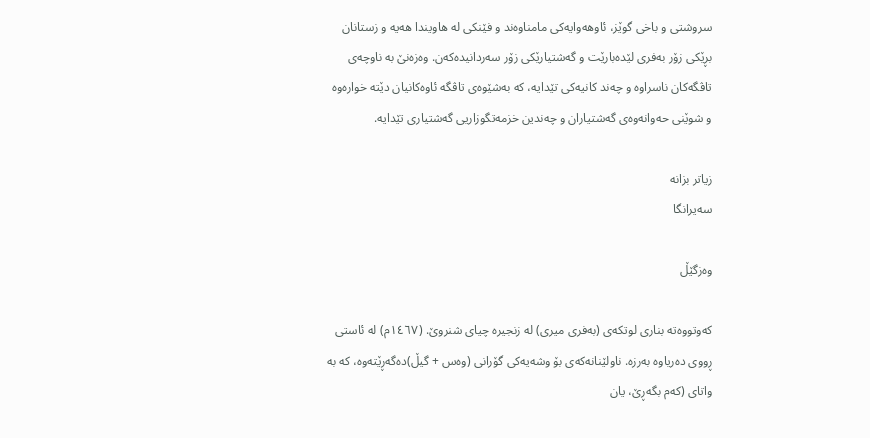سروشتی و باخی گوێز، ئاوهەوایەکی مامناوەند و فێنکی لە هاویندا هەیە و زستانان بڕێکی زۆر بەفری لێدەبارێت و گەشتیارێکی زۆر سەردانیدەکەن. وەزەنێ بە ناوچەی تاڤگەکان ناسراوە و چەند کانیەکی تێدایە، کە بەشێوەی تاڤگە ئاوەکانیان دێتە خوارەوە و شوێنی حەوانەوەی گەشتیاران و چەندین خزمەتگوزاریی گەشتیاری تێدایە.

زیاتر بزانە
سەیرانگا

وەزگێڵ

کەوتووەتە بناری لوتکەى (بەفری میرى) لە زنجيرە چياى شنروێ. (١٤٦٧م) لە ئاستى ڕووى دەرياوە بەرزە. ناولێنانەکەی بۆ وشەیەکی گۆرانی (وەس + گیڵ)دەگەڕێتەوە، کە بە واتای (کەم بگەڕێ، يان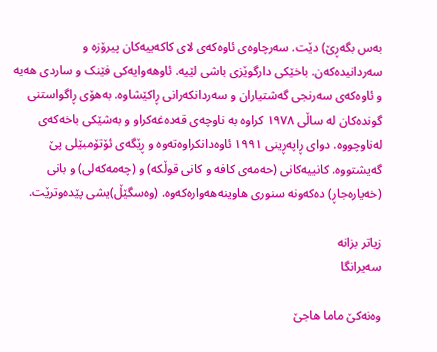بەس بگەڕێ) دێت. سەرچاوەی ئاوەکەی لای کاکەییەکان پیرۆزە و سەردانیدەکەن. باخێکی دارگوێزی باشی لێیە‌. ئاوهەوایەکی فێنک و ساردی هەیە و ئاوەکەی سەرنجی گەشتیاران و سەردانکەرانی ڕاکێشاوە. بەهۆی ڕاگواستنی گوندەکان لە ساڵی ١٩٧٨ کراوە بە ناوچەی قەدەغەکراو و بەشێکی باخەکەی لەناوچووە. دوای ڕاپەڕینی ١٩٩١ ئاوەدانکراوەتەوە و ڕێگەى ئۆتۆمبێلی پێ گەیشتووە. کانییەکانی (حەمەی کافە و کانی قوڵکە) و (چەمەکەلی) و بانی (خەیارەجاڕ) دەکەونە سنوری هاوینەهەوارەکەوە. (وەسگێڵ)یشی پێدەوترێت.

زیاتر بزانە
سەیرانگا

وەنەکێ ماما هاجێ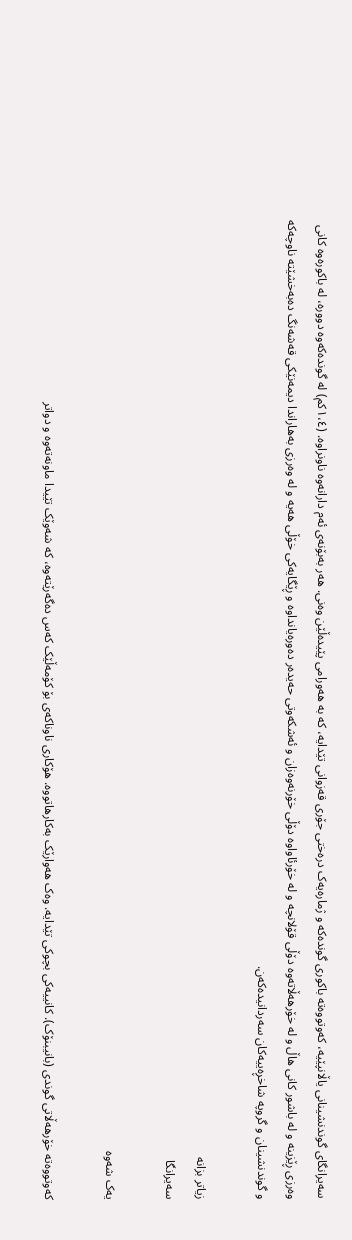سەیرانگای گوندنشینانی یاڵانپێیە، کەوتووەتە باکوری گوندەکە و ژمارەیەک درەختی جۆری قەزوانی تێدایە، کە بە هەورامی پێیدەڵێن وەنی. هەر بەبۆنەی ئەم دارانەوە ناونراوە. (١،٤کم) لە گوندەکەوە دوورە، لە باکورەوە کانی وەرزی ڕێزینە و لە باشور کانی هاڵ و لە خۆرهەڵاتەوە دۆڵی قۆلانچە و لە خۆرئاواوە دۆڵی خۆرنەوەزان و ئەشکەوتی حەیدەر دەورەیانداوە و ڕێگایەکی خۆڵی هەیە و لە وەرزی بەهاراندا دیمەنێکی قەشەنگ دەبەخشێتە ناوچەکە و گوندنشینان و گروپە شاخڕەییەکان سەردانیدەکەن.

زیاتر بزانە
سەیرانگا

یەک شەوە

کەوتووەتە خۆرهەڵاتی گوندی (بانیبنۆک). کانییەکی بچوکی تێدایە. وەک هەوارێک بەکارهاتووە. هۆکاری ناوناکەی بۆ کۆمەڵێک کەس دەگەرێتەوە، کە شەوێک تێیدا ماونەتەوە و دواتر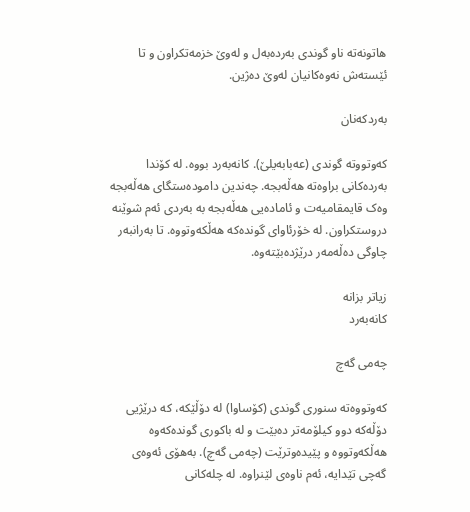هاتونەتە ناو گوندی بەردەبەل و لەوێ خزمەتکراون و تا ئێستەش نەوەکانیان لەوێ دەژین.

بەردکەنان

کەوتووتە گوندی (عەبابەیلێ). کانەبەرد بووە. لە کۆندا بەردەکانی براوەتە هەڵەبجە. چەندین دامودەستگای هەڵەبجە وەک قایمقامیەت و ئامادەیی هەڵەبجە بە بەردی ئەم شوێنە دروستکراون. لە خۆرئاوای گوندەکە هەڵکەوتووە. تا بەرانبەر چاوگی دەڵەمەر درێژدەبێتەوە.

زیاتر بزانە
کانەبەرد

چەمی گەچ

کەوتووەتە سنوری گوندی (کۆساوا) لە دۆڵێکە، کە درێژیی دۆڵەکە دوو کیلۆمەتر دەبێت و لە‌ باکوری گوندەکەوە هەڵکەوتووە و پێیدەوترێت (چەمی گەچ). بەهۆی ئەوەی گەچی تێدایە، ئەم ناوەی لێنراوە. لە چلەکانی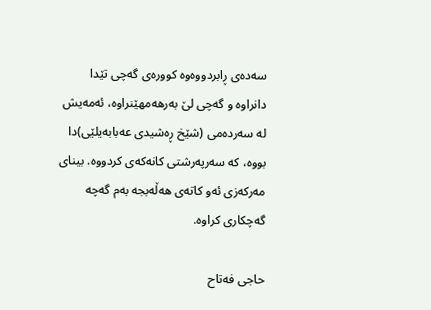سەدەی ڕابردووەوە کوورەی گەچی تێدا دانراوە و گەچی لێ بەرهەمهێنراوە، ئەمەیش لە سەردەمی (شێخ ڕەشیدی عەبابەیلێی)دا بووە، کە سەرپەرشتی کانەکەی کردووە. بینای مەرکەزی ئەو کاتەی هەڵەبجە بەم گەچە گەچکاری کراوە.

حاجی فەتاح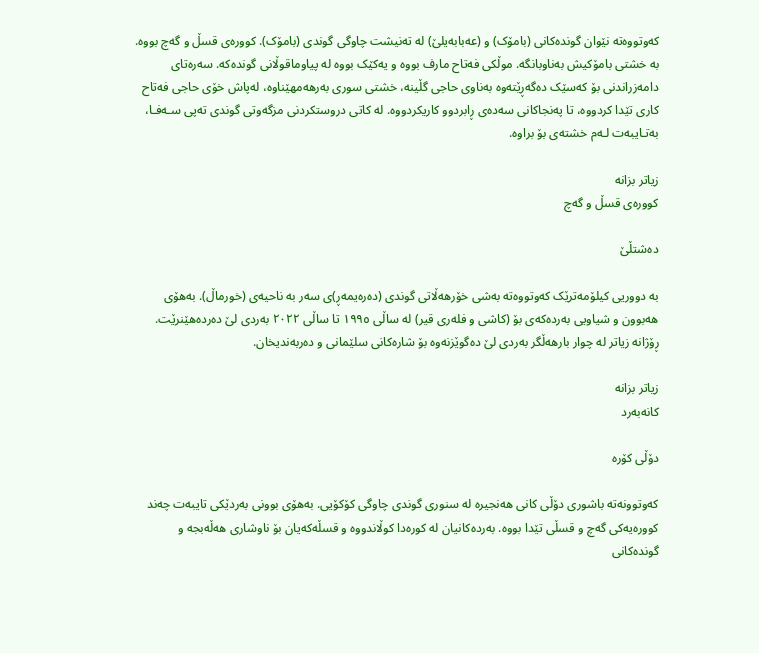کەوتووەتە نێوان گوندەکانی (بامۆک) و (عەبابەیلێ) لە تەنیشت چاوگی گوندی (بامۆک). کوورەی قسڵ و گەچ بووە. بە خشتی بامۆکیش بەناوبانگە. موڵکی فەتاح مارف بووە و یەکێک بووە لە پیاوماقوڵانی گوندەکە. سەرەتای دامەزراندنی بۆ کەسێک دەگەڕێتەوە بەناوی حاجی گڵینە، خشتی سوری بەرهەمهێناوە، لەپاش خۆی حاجی فەتاح کاری تێدا کردووە، تا پەنجاکانی سەدەی ڕابردوو کاریکردووە. لە کاتی دروستکردنی مزگەوتی گوندی تەپی سـەفـا، بەتـایبەت لـەم خشتەی بۆ براوە.

زیاتر بزانە
کوورەى قسڵ و گەچ

دەشتڵێ

بە دووریی کیلۆمەترێک کەوتووەتە بەشی خۆرهەڵاتی گوندی (دەرەیمەڕ)ی سەر بە ناحیەی (خورماڵ). بەهۆی هەبوون و شیاویی بەردەکەی بۆ (کاشی و فلەری قیر) لە ساڵی ١٩٩٥ تا ساڵی ٢٠٢٢ بەردی لێ دەردەهێنرێت. ڕۆژانە زیاتر لە چوار بارهەڵگر بەردی لێ دەگوێزنەوە بۆ شارەکانی سلێمانی و دەربەندیخان.

زیاتر بزانە
کانەبەرد

دۆڵی کۆرە

کەوتوونەتە باشوری دۆڵی کانی هەنجیرە لە سنوری گوندی چاوگی کۆکۆیی. بەهۆی بوونی بەردێکی تایبەت چەند کوورەيەکى گەچ و قسڵی تێدا بووە. بەردەکانیان لە کورەدا کوڵاندووە و قسڵەکەیان بۆ ناوشاری هەڵەبجە و گوندەکانی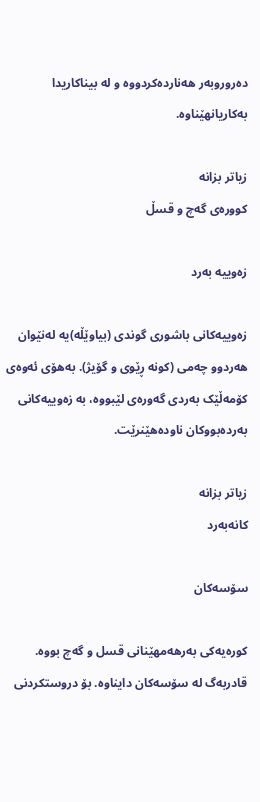دەروروبەر هەناردەکردووە و لە بيناکاريدا بەکاريانهێناوە.

زیاتر بزانە
کوورەی گەچ و قسڵ

زەویيە بەرد

زەويیەکانى باشورى گوندى (بياوێڵە)یە لەنێوان هەردوو چەمى (کونە ڕێوى و گۆيژ). بەهۆى ئەوەى کۆمەڵێک بەردى گەورەى لێبووه، بە زەویيەکانى بەردەبووکان ناودەهێنرێت‌.

زیاتر بزانە
کانەبەرد

سۆسەکان

کورەیەکی بەرهەمهێنانی قسل و گەچ بووە. قادربەگ لە سۆسەکان دایناوە. بۆ دروستکردنی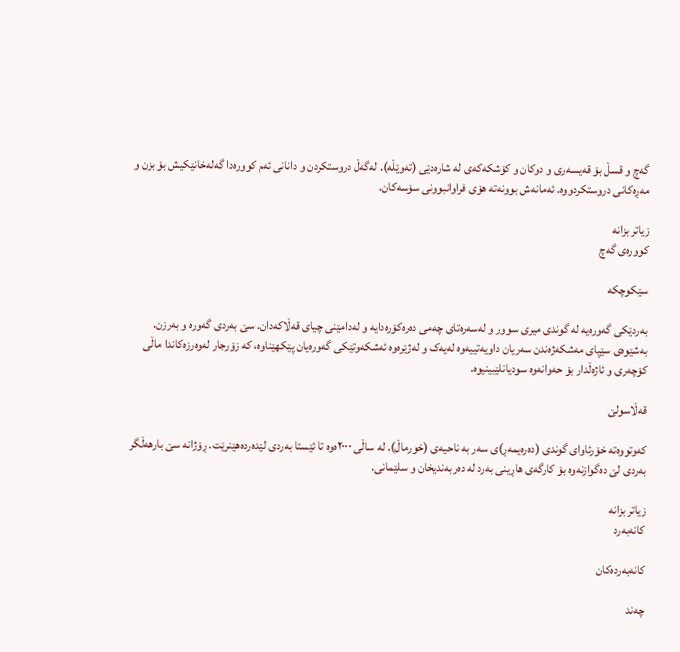گەچ و قسڵ بۆ قەیسەری و دوکان و کۆشکەکەی لە شارەدێی (تەوێڵە). لەگەڵ دروستکردن و دانانی ئەم کوورەدا گەلەخانێکیش بۆ بزن و مەڕەکانی دروستکردووە. ئەمانەش بوونەتە هۆی فراوانبوونی سۆسەکان.

زیاتر بزانە
کوورەی گەچ

سێکوچکە

بەردێکی گەورەیە لە گوندی میری سوور و لەسەرەتای چەمی دەرەکۆرەدایە و لەدامێنی چیای قەڵاکەدان. سێ بەردی گەورە و بەرزن. بەشێوەی سێپای مەشکەژەندن سەریان داویەتییەوە لەیەک و لەژێرەوە ئەشکەوتێکی گەورەیان پێکهێناوە، کە زۆرجار لەوەرزەکاندا ماڵی کۆچەری و ئاژەڵدار بۆ حەوانەوە سودیانلێبینیوە.

قەڵاسولێ

کەوتووەتە خۆرئاوای گوندی (دەرەیمەڕ)ی سەر بە ناحیەی (خورماڵ). لە ساڵی ٢٠٠٠ەوە تا ئێستا بەردی لێدەردەهێنرێت. ڕۆژانە سێ بارهەڵگر بەردی لێ دەگوازنەوە بۆ کارگەی هاڕینی بەرد لە دەربەندیخان و سلێمانی.

زیاتر بزانە
کانەبەرد

کانەبەردەکان

چەند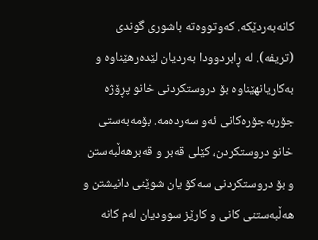کانەبەردێکە. کەوتووەتە باشوری گوندی (تریفە). لە ڕابردوودا بەرديان لێدەرهێناوە و بەکاريانهێناوە بۆ دروستکردنى خانو پڕۆژە جۆربەجۆرەکانى ئەو سەردەمە. بۆمەبەستی خانو دروستکردن، کێلی قەبر و قەبرهەڵبەستن و بۆ دروستکردنی سەکۆ یان شوێنی دانیشتن و هەڵبەستنى کانی و کارێز سوودیان لەم کانە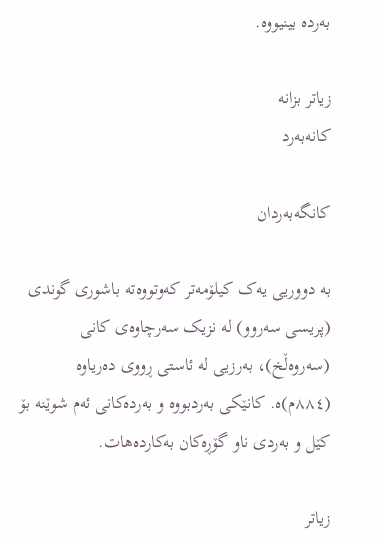بەردە بینیووە.

زیاتر بزانە
کانەبەرد

کانگەبەردان

بە دووریی یەک کیلۆمەتر کەوتووەتە باشوری گوندی (پریسی سەروو) لە نزیک سەرچاوەی کانی (سەروەڵخ)، بەرزیی لە ئاستی ڕووی دەریاوە (٨٨٤م)ە. کانێکی بەردبووە و بەردەکانی ئەم شوێنە بۆ کێل و بەردی ناو گۆڕەکان بەکاردەهات.

زیاتر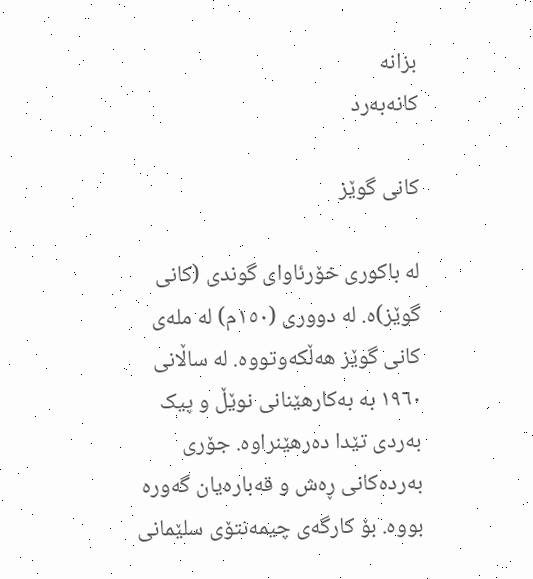بزانە
کانەبەرد

کانى گوێز

لە باکوری خۆرئاوای گوندی (کانی گوێز)ە. لە دووری (١٥٠م) لە ملەی کانی گوێز هەڵکەوتووە. لە ساڵانی ١٩٦٠ بە بەکارهێنانی نوێڵ و پیک بەردی تێدا دەرهێنراوە. جۆری بەردەکانی ڕەش و قەبارەیان گەورە بووە. بۆ کارگەی چیمەنتۆی سلێمانی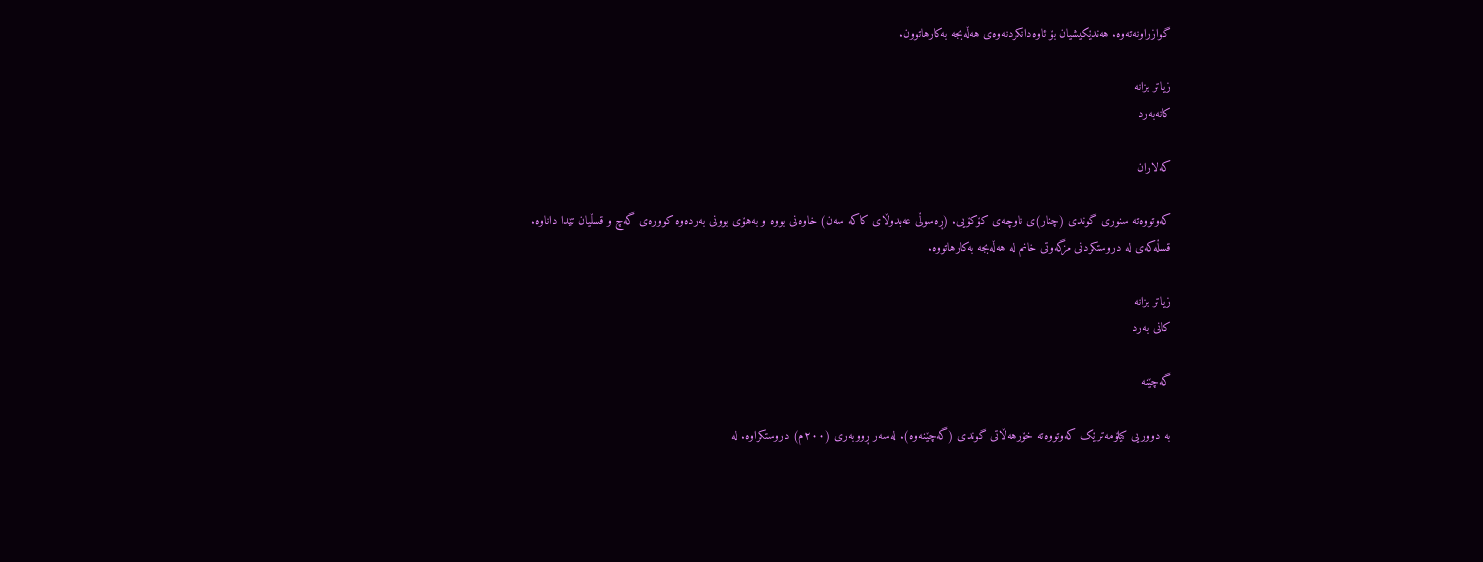گوازراونەتەوە. هەندێکیشیان بۆ ئاوەدانکردنەوەی هەڵەبجە بەکارهاتوون.

زیاتر بزانە
کانەبەرد

کەلاران

کەوتووەتە سنوری گوندی (چنار)ی ناوچەی کۆکۆیی. (ڕەسوڵی عەبدوڵای کاکە سەن) خاوەنی بووە و بەهۆی بوونی بەردەوە کوورەی گەچ و قسڵیان تێدا داناوە. قسڵەکەی لە دروستکردنی مزگەوتی خانم لە هەڵەبجە بەکارهاتووە.

زیاتر بزانە
کانی بەرد

گەچێنە

به ‌دووریی کیلۆمەترێک کەوتووەتە خۆرهەڵاتی گوندی (گەچێنەوە). لەسەر ڕووبەری (٢٠٠م) دروستکراوە. لە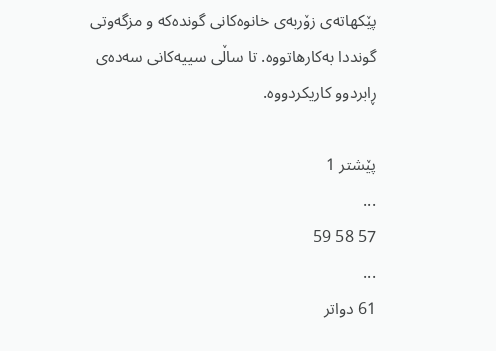پێکهاتەی زۆربەی خانوەکانی گوندەکە و مزگەوتی گونددا بەکارهاتووە. تا ساڵی سییەکانی سەدەی ڕابردوو کاریکردووە.

پێشتر 1
...
57 58 59
...
61 دواتر